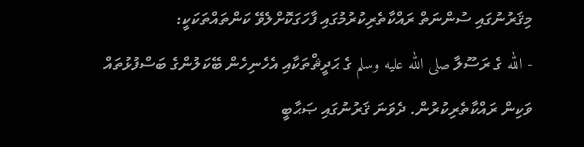މިޤަރުނުގައި ސުންނަތް ރައްކާތެރިކުރުމުގައި ފާހަގަކޮށްލެވޭ ކަންތައްތަކަކީ:
- الله ގެ ރަސޫލާ صلى الله عليه وسلم ގެ ޙަދީޘްތަކާއި އެހެނިހެން ބޭކަލުންގެ ބަސްފުޅުތައް ވަކިން ރައްކާތެރިކުރުން. ދެވަނަ ޤަރުނުގައި ޞަޙާބީ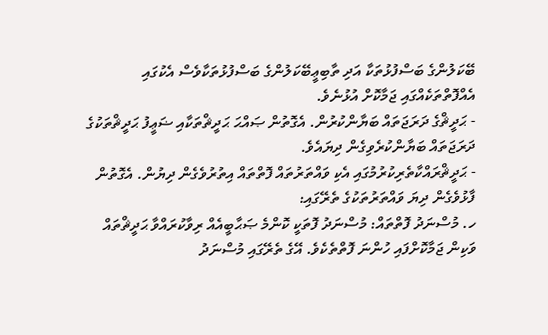ބޭކަލުންގެ ބަސްފުޅުތަކާ އަދި ތާބިޢީބޭކަލުންގެ ބަސްފުޅުތަކާވެސް އެކުގައި އެއްފޮތްތަކެއްގައި ޖަމާކޮށް އުޅުނެވެ.
- ޙަދީޘްގެ ދަރަޖަތައް ބަޔާންކުރުން. އެގޮތުން ޞައްޙަ ޙަދީޘްތަކާއި ޟަޢީފު ޙަދީޘްތަކުގެ ދަރަޖަތައް ބަޔާންކުރެވިގެން ދިޔައެވެ.
- ޙަދީޘްރައްކާތެރިކުރުމުގައި އެކި ވައްތަރުތައް ފޮތްތައް އިތުރުވެގެން ދިޔުން. އެގޮތުން ފާޅުވެގެން ދިޔަ ވައްތަރުތަކުގެ ތެރޭގައި:
ހ. މުސްނަދު ފޮތްތައް: މުސްނަދު ފޮތަކީ ކޮންމެ ޞަޙާބީއެއް ރިވާކުރައްވާ ޙަދީޘްތައް ވަކިން ޖަމާކޮށްފައި ހުންނަ ފޮތްތެކެވެ. އޭގެ ތެރޭގައި މުސްނަދު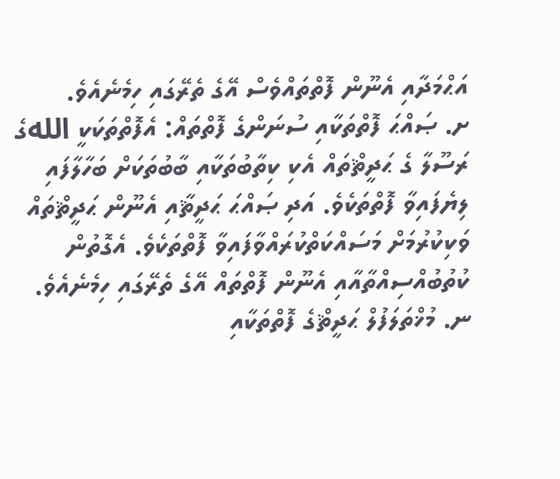އަޙްމަދާއި އެނޫން ފޮތްތައްވެސް އޭގެ ތެރޭގައި ހިމެނެއެވެ.
ށ. ޞައްޙަ ފޮތްތަކާއި ސުނަންގެ ފޮތްތައް: އެފޮތްތަކަކީ اللهގެ ރަސޫލާ ގެ ޙަދީޘްތައް އެކި ކިތާބުތަކާއި ބާބުތަކަށް ބަހާލާފައި ލިޔެފައިވާ ފޮތްތަކެވެ. އަދި ޞައްޙަ ޙަދީޘާއި އެނޫން ޙަދީޘްތައް ވަކިކުރުމަށް މަސައްކަތްކުރައްވާފައިވާ ފޮތްތަކެވެ. އެގޮތުން ކުތުބުއްސިއްތާއާއި އެނޫން ފޮތްތައް އޭގެ ތެރޭގައި ހިމެނެއެވެ.
ނ. މުޚްތަލަފުލް ޙަދީޘްގެ ފޮތްތަކާއި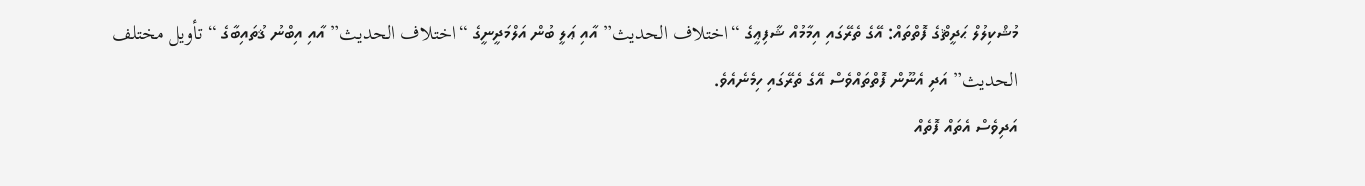މުޝްކިލުލް ޙަދީޘްގެ ފޮތްތައް: އޭގެ ތެރޭގައި އިމާމުއް ޝާފިޢީގެ “اختلاف الحديث” އާއި ޢަލީ ބުން އަލްމަދީނީގެ “اختلاف الحديث” އާއި އިބްނު ޤުތައިބާގެ “تأويل مختلف الحديث” އަދި އެނޫން ފޮތްތައްވެސް އޭގެ ތެރޭގައި ހިމެނެއެވެ.
އަދިވެސް އެތައް ފޮތެއް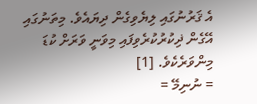އެ ޤަރުނުގައި ލިޔެވިގެން ދިޔައެވެ. މިތަނުގައި އޭގެން ޛިކުރުކުރެވިފައި މިވަނީ ވަރަށް ކުޑަ މިންވަރެކެވެ. [1]
= ނުނިމޭ =